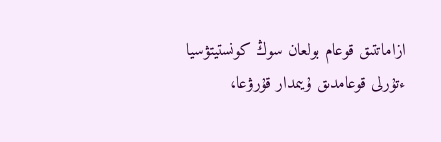ازاماتتىق قوعام بولعان سوڭ كونستيتۋسيا ءتۇرلى قوعامدىق ۇيىمدار قۇرۋعا،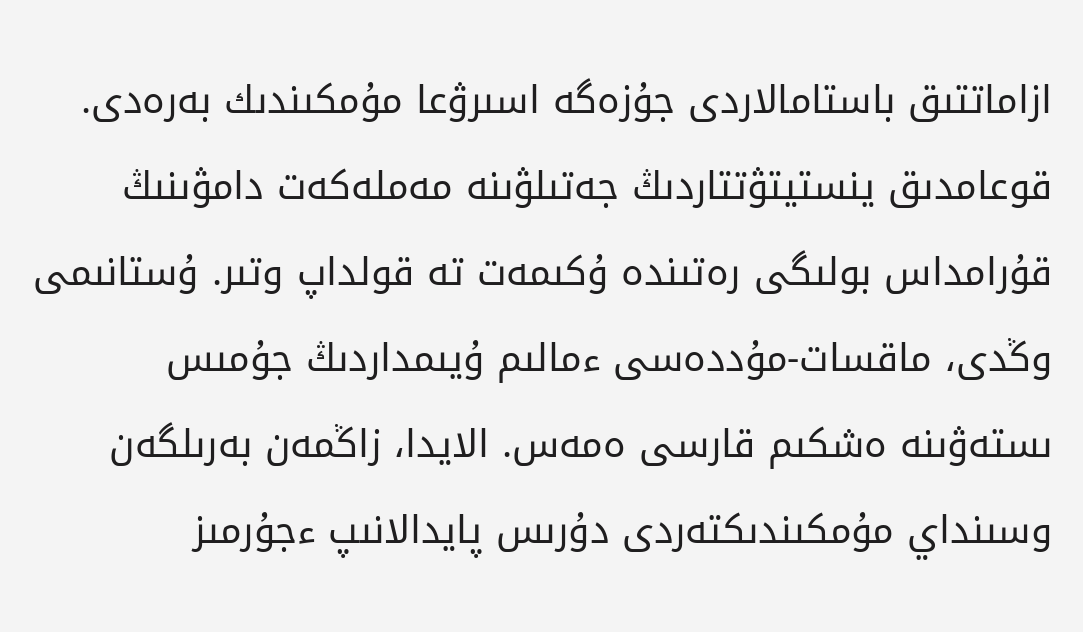ازاماتتىق باستامالاردى جۇزەگە اسىرۋعا مۇمكىندىك بەرەدى. قوعامدىق ينستيتۋتتاردىڭ جەتىلۋىنە مەملەكەت دامۋىنىڭ قۇرامداس بولىگى رەتىندە ۇكىمەت تە قولداپ وتىر. ۇستانىمى وڭدى، ماقسات-مۇددەسى ءمالىم ۇيىمداردىڭ جۇمىس ىستەۋىنە ەشكىم قارسى ەمەس. الايدا، زاڭمەن بەرىلگەن وسىنداي مۇمكىندىكتەردى دۇرىس پايدالانىپ ءجۇرمىز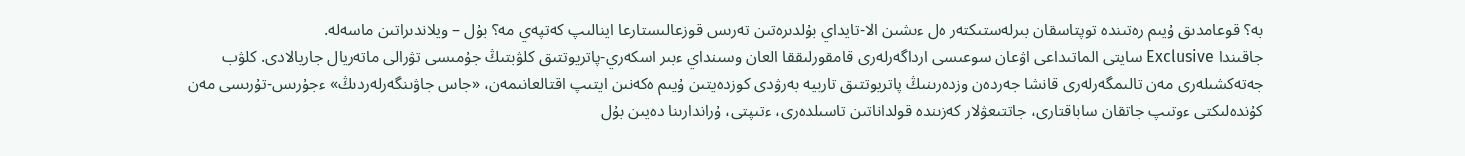بە؟ قوعامدىق ۇيىم رەتىندە توپتاسقان بىرلەستىكتەر ەل ءىشىن الا-تايداي بۇلدىرەتىن تەرىس قوزعالىستارعا اينالىپ كەتپەي مە؟ بۇل – ويلاندىراتىن ماسەلە.
جاقىندا Exclusive سايتى الماتىداعى اۋعان سوعىسى ارداگەرلەرى قامقورلىققا العان وسىنداي ءبىر اسكەري-پاتريوتتىق كلۋبتىڭ جۇمىسى تۋرالى ماتەريال جاريالادى. كلۋب جەتەكشىلەرى مەن تالىمگەرلەرى قانشا جەردەن وزدەرىنىڭ پاتريوتتىق تاربيە بەرۋدى كوزدەيتىن ۇيىم ەكەنىن ايتىپ اقتالعانىمەن، «جاس جاۋىنگەرلەردىڭ» ءجۇرىس-تۇرىسى مەن كۇندەلىكتى ءوتىپ جاتقان ساباقتارى، جاتتىعۋلار كەزىندە قولداناتىن تاسىلدەرى، ءتىپتى، ۇراندارىنا دەيىن بۇل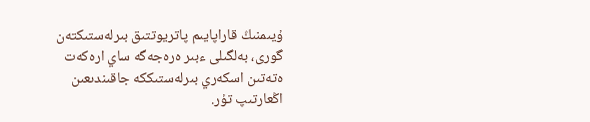ۇيىمنىڭ قاراپايىم پاتريوتتىق بىرلەستىكتەن گورى، بەلگىلى ءبىر ەرەجەگە ساي ارەكەت ەتەتىن اسكەري بىرلەستىككە جاقىندىعىن اڭعارتىپ تۇر.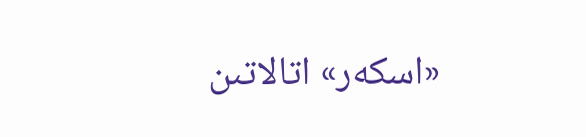«اسكەر» اتالاتىن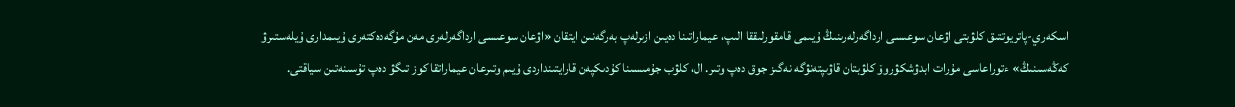اسكەري-پاتريوتتىق كلۋبتى اۋعان سوعىسى ارداگەرلەرىنىڭ ۇيىمى قامقورلىققا الىپ، عيماراتىنا دەيىن ازىرلەپ بەرگەنىن ايتقان «اۋعان سوعىسى ارداگەرلەرى مەن مۇگەدەكتەرى ۇيىمدارى ۇيلەستىرۋ كەڭەسىنىڭ» ءتوراعاسى مۇرات ابدۋشكۋروۆ كلۋبتان قاۋىپتەنۋگە نەگىز جوق دەپ وتىر. ال، كلۋب جۇمىسىنا كۇدىكپەن قارايتىنداردى ۇيىم وتىرعان عيماراتقا كوز تىگۋ دەپ تۇسىنەتىن سياقتى.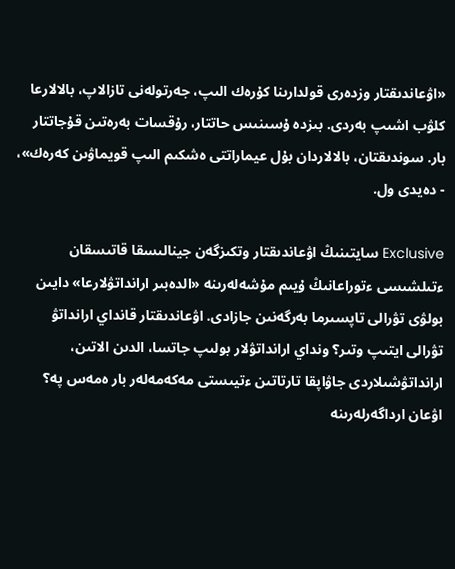«اۋعاندىقتار وزدەرى قولدارىنا كۇرەك الىپ، جەرتولەنى تازالاپ، بالالارعا كلۋب اشىپ بەردى. بىزدە ۇسىنىس حاتتار، رۇقسات بەرەتىن قۇجاتتار بار. سوندىقتان، بالالاردان بۇل عيماراتتى ەشكىم الىپ قويماۋىن كەرەك»، - دەيدى ول.

Exclusive سايتىنىڭ اۋعاندىقتار وتكىزگەن جينالىسقا قاتىسقان ءتىلشىسى ءتوراعانىڭ ۇيىم مۇشەلەرىنە «الدەبىر ارانداتۋلارعا» دايىن بولۋى تۋرالى تاپسىرما بەرگەنىن جازادى. اۋعاندىقتار قانداي ارانداتۋ تۋرالى ايتىپ وتىر؟ ونداي ارانداتۋلار بولىپ جاتسا، الدىن الاتىن، ارانداتۋشىلاردى جاۋاپقا تارتاتىن ءتيىستى مەكەمەلەر بار ەمەس پە؟ اۋعان ارداگەرلەرىنە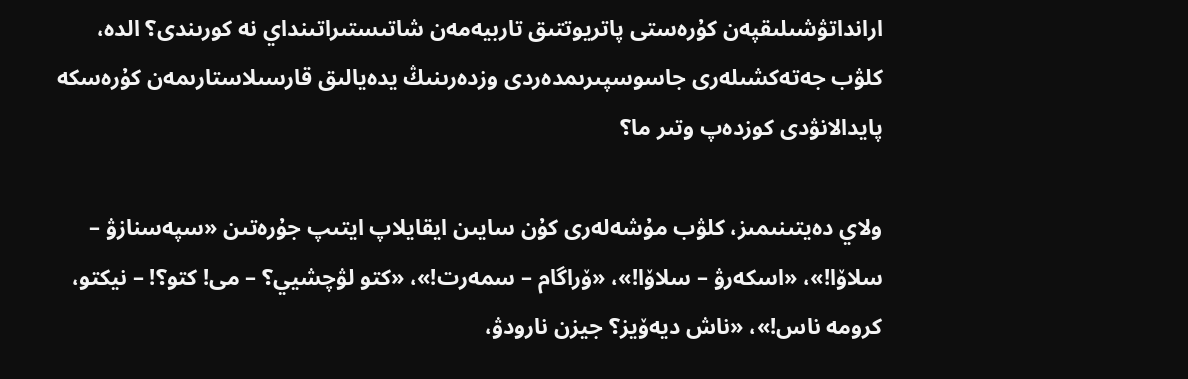ارانداتۋشىلىقپەن كۇرەستى پاتريوتتىق تاربيەمەن شاتىستىراتىنداي نە كورىندى؟ الدە، كلۋب جەتەكشىلەرى جاسوسپىرىمدەردى وزدەرىنىڭ يدەيالىق قارسىلاستارىمەن كۇرەسكە پايدالانۋدى كوزدەپ وتىر ما؟

ولاي دەيتىنىمىز، كلۋب مۇشەلەرى كۇن سايىن ايقايلاپ ايتىپ جۇرەتىن «سپەسنازۋ – سلاۆا!»، «اسكەرۋ – سلاۆا!»، «ۆراگام – سمەرت!»، «كتو لۋچشيي؟ – مى! كتو؟! – نيكتو، كرومە ناس!»، «ناش ديەۆيز؟ جيزن نارودۋ،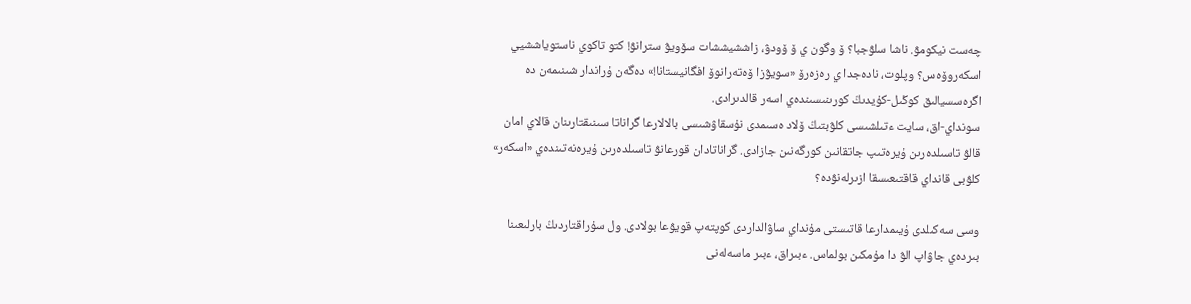چەست نيكومۋ. ناشا سلۋجبا؟ ۆ وگون ي ۆ ۆودۋ، زاششيششات سۆويۋ سترانۋ! كتو تاكوي ناستوياششيي اسكەروۆەس؟ وپلوت، نادەجدا ي رەزەرۆ «سويۋزا ۆەتەرانوۆ افگانيستانا!» دەگەن ۇراندار شىنىمەن دە اگرەسسيالىق كوڭىل-كۇيدىڭ كورىنىسىندەي اسەر قالدىرادى.
سونداي-اق، سايت ءتىلشىسى كلۋبتىڭ ۆلاد ەسىمدى نۇسقاۋشىسى بالالارعا گراناتا سىنىقتارىنان قالاي امان قالۋ تاسىلدەرىن ۇيرەتىپ جاتقانىن كورگەنىن جازادى. گراناتادان قورعانۋ تاسىلدەرىن ۇيرەنەتىندەي «اسكەر» كلۋبى قانداي قاقتىعىسقا ازىرلەنۋدە؟

وسى سەكىلدى ۇيىمدارعا قاتىستى مۇنداي ساۋالداردى كوپتەپ قويۋعا بولادى. ول سۇراقتاردىڭ بارلىعىنا بىردەي جاۋاپ الۋ دا مۇمكىن بولماس. ءبىراق، ءبىر ماسەلەنى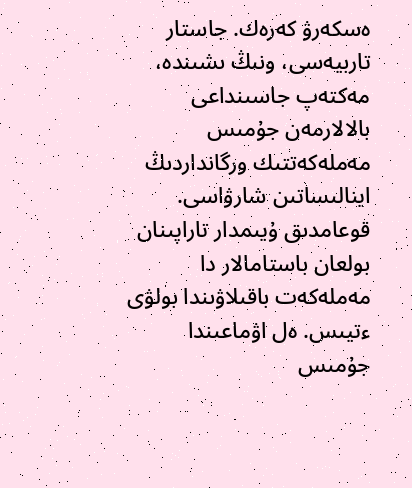ەسكەرۋ كەرەك. جاستار تاربيەسى، ونىڭ ىشىندە، مەكتەپ جاسىنداعى بالالارمەن جۇمىس مەملەكەتتىك ورگانداردىڭ اينالىساتىن شارۋاسى. قوعامدىق ۇيىمدار تاراپىنان بولعان باستامالار دا مەملەكەت باقىلاۋىندا بولۋى ءتيىس. ەل اۋماعىندا جۇمىس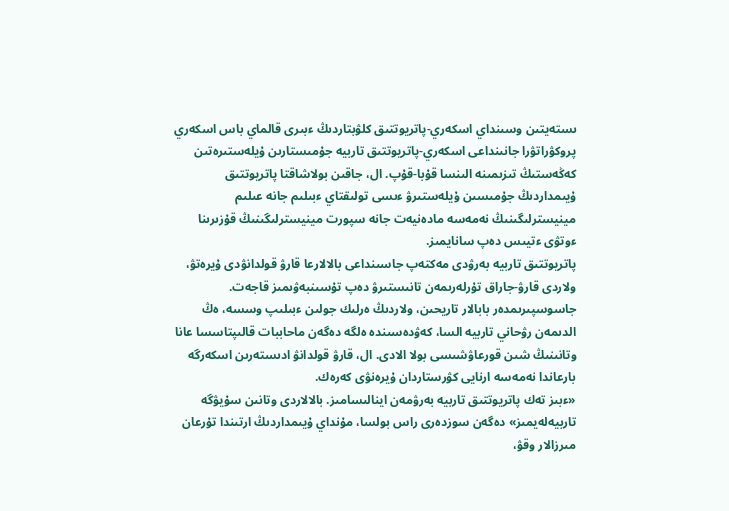ىستەيتىن وسىنداي اسكەري-پاتريوتتىق كلۋبتاردىڭ ءبىرى قالماي باس اسكەري پروكۋراتۋرا جانىنداعى اسكەري-پاتريوتتىق تاربيە جۇمىستارىن ۇيلەستىرەتىن كەڭەستىڭ تىزىمىنە الىنسا قۇبا-قۇپ. ال، جاقىن بولاشاقتا پاتريوتتىق ۇيىمداردىڭ جۇمىسىن ۇيلەستىرۋ ءىسى تولىقتاي ءبىلىم جانە عىلىم مينيسترلىگىنىڭ نەمەسە مادەنيەت جانە سپورت مينيسترلىگىنىڭ قۇزىرىنا ءوتۋى ءتيىس دەپ سانايمىز.
پاتريوتتىق تاربيە بەرۋدى مەكتەپ جاسىنداعى بالالارعا قارۋ قولدانۋدى ۇيرەتۋ، ولاردى قارۋ-جاراق تۇرلەرىمەن تانىستىرۋ دەپ تۇسىنبەۋىمىز قاجەت. جاسوسپىرىمدەر بابالار تاريحىن، ولاردىڭ ەرلىك جولىن ءبىلىپ وسسە، ەڭ الدىمەن رۋحاني تاربيە السا، كەۋدەسىندە ەلگە دەگەن ماحاببات قالىپتاسسا عانا وتانىنىڭ شىن قورعاۋشىسى بولا الادى. ال، قارۋ قولدانۋ ادىستەرىن اسكەرگە بارعاندا نەمەسە ارنايى كۋرستاردان ۇيرەنۋى كەرەك.
«ءبىز تەك پاتريوتتىق تاربيە بەرۋمەن اينالىسامىز. بالالاردى وتانىن سۇيۋگە تاربيەلەيمىز» دەگەن سوزدەرى راس بولسا، مۇنداي ۇيىمداردىڭ ارتىندا تۇرعان مىرزالار وقۋ،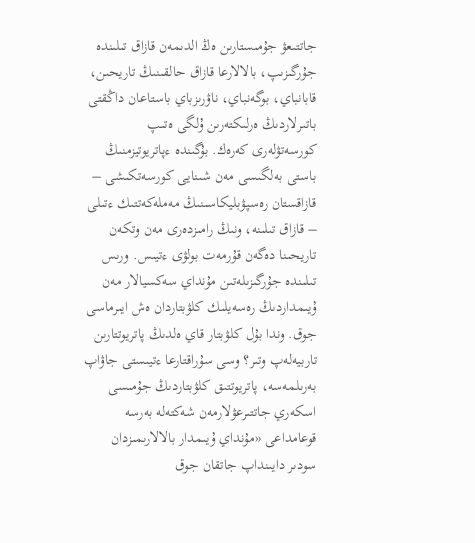جاتتىعۋ جۇمىستارىن ەڭ الدىمەن قازاق تىلىندە جۇرگىزىپ، بالالارعا قازاق حالقىنىڭ تاريحىن، قابانباي، بوگەنباي، ناۋرىزباي باستاعان داڭقتى باتىرلاردىڭ ەرلىكتەرىن ۇلگى ەتىپ كورسەتۋلەرى كەرەك. بۇگىندە ءپاتريوتيزمنىڭ باستى بەلگىسى مەن شىنايى كورسەتكىشى – قازاقستان رەسپۋبليكاسىنىڭ مەملەكەتتىك ءتىلى – قازاق تىلىنە، ونىڭ رامىزدەرى مەن وتكەن تاريحىنا دەگەن قۇرمەت بولۋى ءتيىس. ورىس تىلىندە جۇرگىزىلەتىن مۇنداي سەكسيالار مەن ۇيىمداردىڭ رەسەيلىك كلۋبتاردان ەش ايىرماسى جوق. وندا بۇل كلۋبتار قاي ەلدىڭ پاتريوتتارىن تاربيەلەپ وتىر؟ وسى سۇراقتارعا ءتيىستى جاۋاپ بەرىلمەسە، پاتريوتتىق كلۋبتاردىڭ جۇمىسى اسكەري جاتتىرعۋلارمەن شەكتەلە بەرسە قوعامداعى «مۇنداي ۇيىمدار بالالارىمىزدان سودىر دايىنداپ جاتقان جوق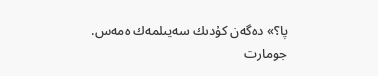پا؟» دەگەن كۇدىك سەيىلمەك ەمەس.
جومارت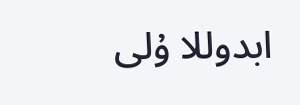ابدوللا ۇلى